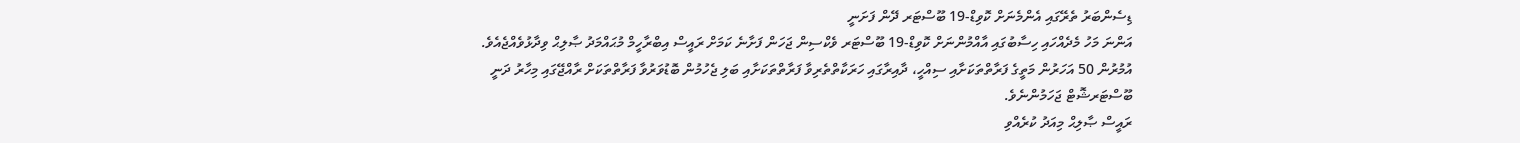ޑިސެންބަރު ތެރޭގައި އެންމެނަށް ކޮވިޑް-19 ބޫސްޓަރ ދޭން ފަށަނީ
އަންނަ މަހު މެދެއްހައި ހިސާބުގައި އާއްމުންނަށް ކޮވިޑް-19 ބޫސްޓަރ ވެކްސިން ޖަހަން ފަށާނެ ކަމަށް ރައީސް އިބްރާހީމް މުޙައްމަދު ޞާލިޙް ވިދާޅުވެއްޖެއެވެ.
އުމުރުން 50 އަހަރުން މަތީގެ ފަރާތްތަކަށާއި ސިއްހީ، ދާއިރާގައި ހަރަކާތްތެރިވާ ފަރާތްތަކަށާއި ބަލި ޖެހުމުން ބޮޑުވަރުވާ ފަރާތްތަކަށް ރާއްޖޭގައި މިހާރު ދަނީ ބޫސްޓަރޝޮޓް ޖަހަމުންނެވެ.
ރައީސް ޞާލިޙް މިއަދު ކުރެއްވި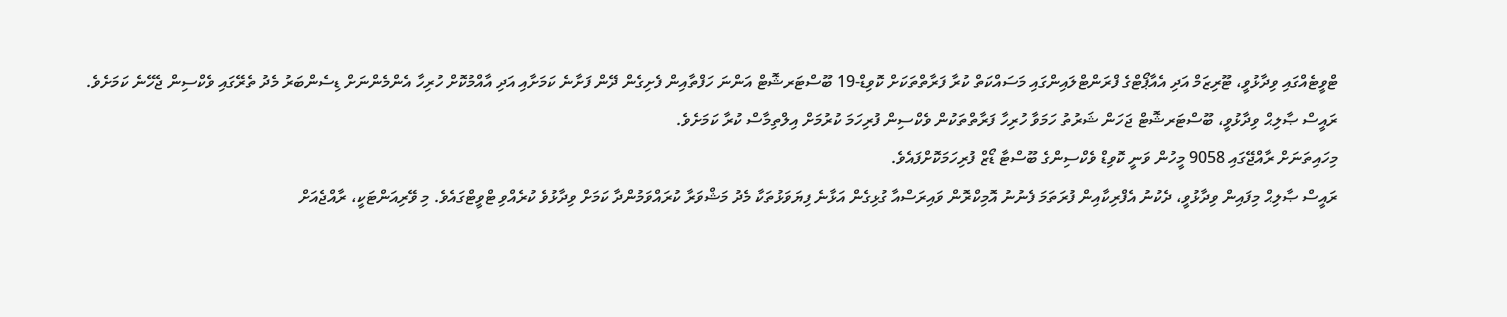ޓްވީޓެއްގައި ވިދާޅުވީ، ޓޫރިޒަމް އަދި އެއާޕޯޓްގެ ފްރަންޓްލައިންގައި މަސައްކަތް ކުރާ ފަރާތްތަކަށް ކޮވިޑް-19 ބޫސްޓަރޝޮޓް އަންނަ ހަފްތާއިން ފެށިގެން ދޭން ފަށާނެ ކަމަށާއި އަދި އާއްމުކޮށް ހުރިހާ އެންމެންނަށް ޑިސެންބަރު މެދު ތެރޭގައި ވެކްސިން ޖެހޭނެ ކަމަށެވެ.
ރައީސް ޞާލިޙް ވިދާޅުވީ، ބޫސްޓަރޝޮޓް ޖަހަން ޝަރުތު ހަމަވާ ހުރިހާ ފަރާތްތަކުން ވެކްސިން ފުރިހަމަ ކުރުމަށް އިލްތިމާސް ކުރާ ކަމަށެވެ.
މިހައިތަނަށް ރާއްޖޭގައި 9058 މީހުން ވަނީ ކޮވިޑް ވެކްސިންގެ ބޫސްޓާ ޑޯޒް ފުރިހަމަކޮށްފައެވެ.
ރައީސް ޞާލިޙް މިފައިން ވިދާޅުވީ، ދެކުނު އެފްރިކާއިން ފުރަތަމަ ފެނުނު އޮމިކްރޮން ވައިރަސްއާ ގުޅިގެން އަޅާނެ ފިޔަވަޅުތަކާ މެދު މަޝްވަރާ ކުރައްވަމުންދާ ކަމަށް ވިދާޅުވެ ކުރެއްވި ޓްވީޓްގައެވެ. މި ވޭރިއަންޓަކީ، ރާއްޖެއަށް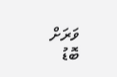ވަރަށް ބޮޑު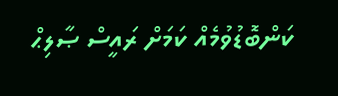ކަންބޮޑުވުމެއް ކަމަށް ރައީސް ޞާލިޙް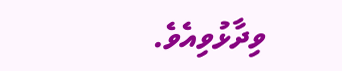ވިދާޅުވިއެވެ.